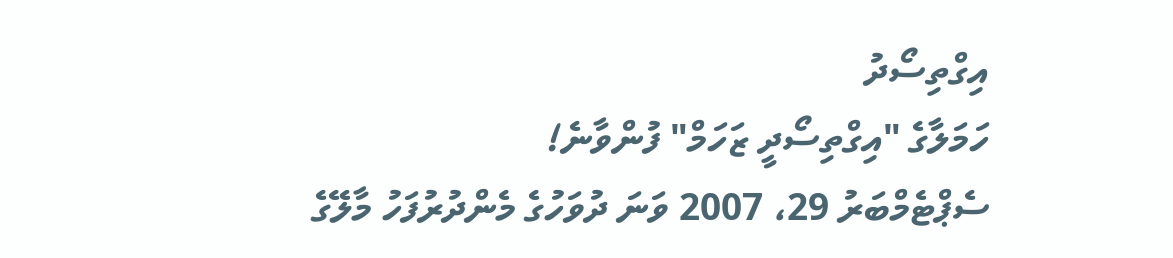އިގްތިސޯދު
ހަމަލާގެ "އިގްތިސޯދީ ޒަހަމް" ފުންވާނެ!
ސެޕްޓެމްބަރު 29، 2007 ވަނަ ދުވަހުގެ މެންދުރުފަހު މާލޭގެ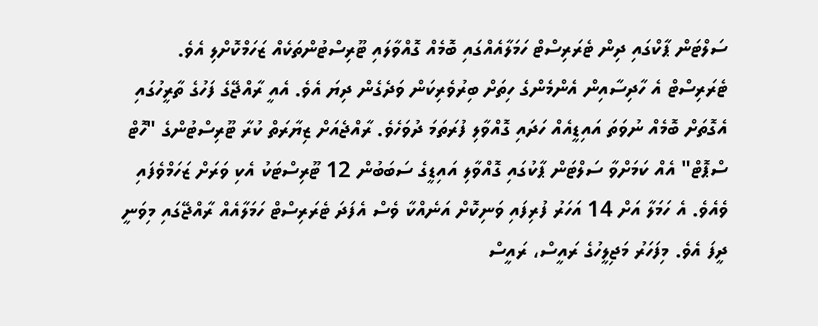ސަލްޓަން ޕާކްގައި ދިން ޓެރަރިސްޓް ހަމަލާއެއްގައި ބޮމެއް ގޮއްވާލައި ޓޫރިސްޓުންތަކެއް ޒަހަމްކޮށްލި އެވެ. ޓެރަރިސްޓް އެ ހާދިސާއިން އެންމެންގެ ހިތަށް ބިރުވެރިކަން ވަދެގެން ދިޔަ އެވެ. އެއީ ރާއްޖޭގެ ފަހުގެ ތާރީހުގައި އެގޮތަށް ބޮމެއް ނުވަތަ އައިޑީއެއް ހަދައި ގޮއްވާލި ފުރަތަމަ ދުވަހެވެ. ރާއްޖެއަށް ޒިޔާރަތް ކުރާ ޓޫރިސްޓުންގެ "ހޮޓް ސްޕޮޓް" އެއް ކަމަށްވާ ސަލްޓަން ޕާކުގައި ގޮއްވާލި އައިޑީގެ ސަބަބުން 12 ޓޫރިސްޓަކު އެކި ވަރަށް ޒަހަމްވެފައި ވެއެވެ. އެ ހަމަލާ އަށް 14 އަހަރު ފުރިފައި ވަނިކޮށް އަނެއްކާ ވެސް އެފަދަ ޓެރަރިސްޓް ހަމަލާއެއް ރާއްޖޭގައި މިވަނީ ދީފަ އެވެ. މިފަހަރު މަޖިލީހުގެ ރައީސް، ރައީސް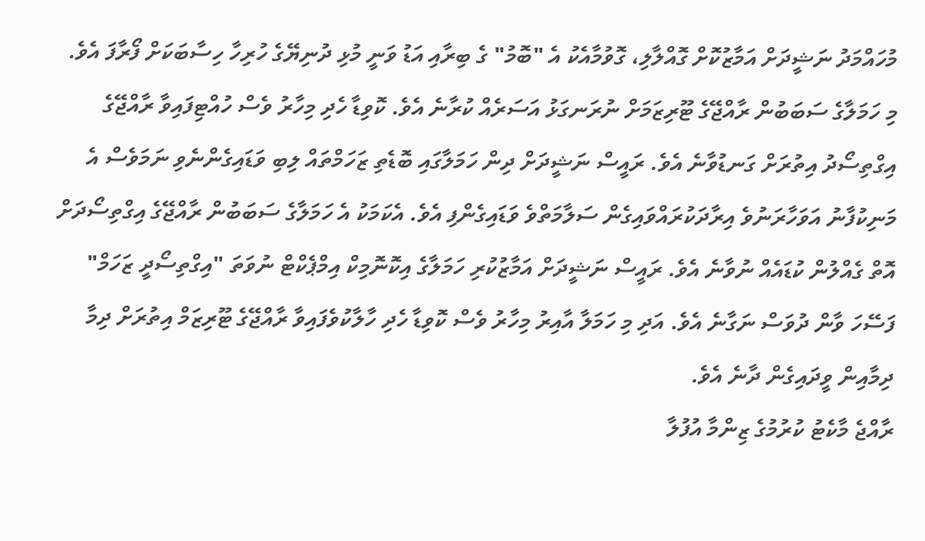މުހައްމަދު ނަޝީދަށް އަމާޒުކޮށް ގޮއްލާލި، ގޮވުމާއެކު އެ "ބޮމު" ގެ ބިރާއި އަޑު ވަނީ މުޅި ދުނިޔޭގެ ހުރިހާ ހިސާބަކަށް ފޯރާފަ އެވެ.
މި ހަމަލާގެ ސަބަބުން ރާއްޖޭގެ ޓޫރިޒަމަށް ނުރަނގަޅު އަސަރެއް ކުރާނެ އެވެ. ކޮވިޑާ ހެދި މިހާރު ވެސް ހުއްޓިފައިވާ ރާއްޖޭގެ އިގްތިސޯދު އިތުރަށް ގަނޑުވާނެ އެވެ. ރައީސް ނަޝީދަށް ދިން ހަމަލާގައި ބޮޑެތި ޒަހަމްތައް ލިބި ވަޑައިގެންނެވި ނަމަވެސް އެ މަނިކުފާނު އަވަހާރަނުވެ އިރާދަކުރައްވައިގެން ސަލާމަތްވެ ވަޑައިގެންފި އެވެ. އެކަމަކު އެ ހަމަލާގެ ސަބަބުން ރާއްޖޭގެ އިގްތިސޯދަށް އޮތް ގެއްލުން ކުޑައެއް ނުވާނެ އެވެ. ރައީސް ނަޝީދަށް އަމާޒުކުރި ހަމަލާގެ އިކޮނޮމިކް އިމްޕެކްޓް ނުވަތަ "އިގްތިސޯދީ ޒަހަމް" ފަސޭހަ ވާން ދުވަސް ނަގާނެ އެވެ. އަދި މި ހަމަލާ އާއިރު މިހާރު ވެސް ކޮވިޑާ ހެދި ހާލާކުވެފައިވާ ރާއްޖޭގެ ޓޫރިޒަމް އިތުރަށް ދިމާ ދިމާއިން ވީދައިގެން ދާނެ އެވެ.
ރާއްޖެ މާކެޓު ކުރުމުގެ ޒިންމާ އުފުލާ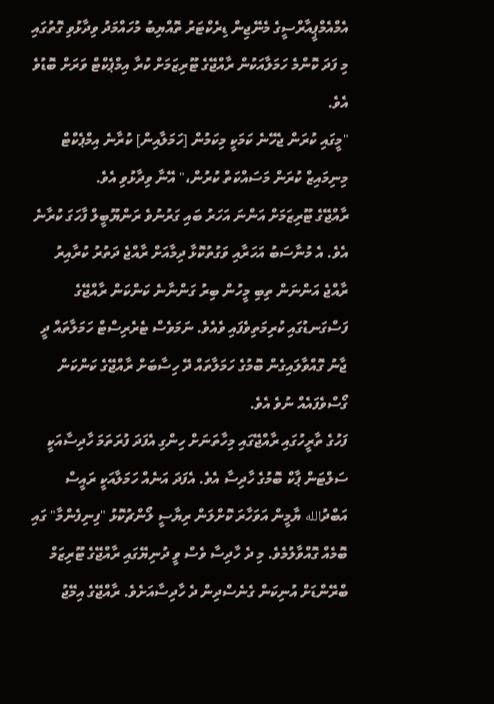އެމްއެމްޕީއާރްސީގެ މެނޭޖިން ޑިރެކްޓަރު ތޮއްޔިބު މުހައްމަދު ވިދާޅުވި ގޮތުގައި މި ފަދަ ކޮންމެ ހަމަލާއަކުން ރާއްޖޭގެ ޓޫރިޒަމަށް ކުރާ އިމްޕެކްޓް ވަރަށް ބޮޑުވެ އެވެ.
"މީގައި ކުރަން ޖެހޭނެ ކަމަކީ މިކަމުން [ހަމަލާއިން] ކުރާނެ އިމްޕެކްޓް މިނިމައިޒް ކުރަން މަސައްކަތް ކުރުން،" އޭނާ ވިދާޅުވި އެވެ.
ރާއްޖޭގެ ޓޫރިޒަމަށް އަންނަ އަހަރު ބައި ގަރުނުވެ ރަންޔޫބީލް ފާހަގަ ކުރާނެ އެވެ. އެ މުނާސަބު އަހަރާއި ވަގުތުކޮޅާ ދިމާއަށް ރާއްޖެ ދަތުރު ކުރާއިރު ރާއްޖެ އަންނަން ތިބި މީހުން ބިރު ގަންނާނެ ކަންކަން ރާއްޖޭގެ ފަސްގަނޑުގައި ކުރިމަތިވެފައި ވެއެވެ. ނަމަވެސް ޓެރެރިސްޓް ހަމަލާތައް ދީ ޖާނު ގޮއްވާލައިގެން ބޮމުގެ ހަމަލާތައް ދޭ ހިސާބަށް ރާއްޖޭގެ ކަންކަން ގޯސްވެފައެއް ނުވެ އެވެ.
ފަހުގެ ތާރީހުގައި ރާއްޖޭގައި މިހާތަނަށް ހިންގި އެފަދަ ފުރަތަމަ ހާދިސާއަކީ ސަލްޓަން ޕާކް ބޮމުގެ ހާދިސާ އެވެ. އެފަދަ އަނެއް ހަމަލާއަކީ ރައީސް އަބްދުالله ޔާމީން އަވަހާރަ ކޮށްލަން ރިޔާސީ ލޯންޗުކޮޅު "ފިނިފެންމާ" ގައި ބޮމެއް ގޮއްވާލުމެވެ. މި ދެ ހާދިސާ ވެސް ވީ ދުނިޔޭގައި ރާއްޖޭގެ ޓޫރިޒަމް ބްރޭންޑަށް އުނިކަން ގެނެސްދިން ދެ ހާދިސާއަށެވެ. ރާއްޖޭގެ އިމޭޖު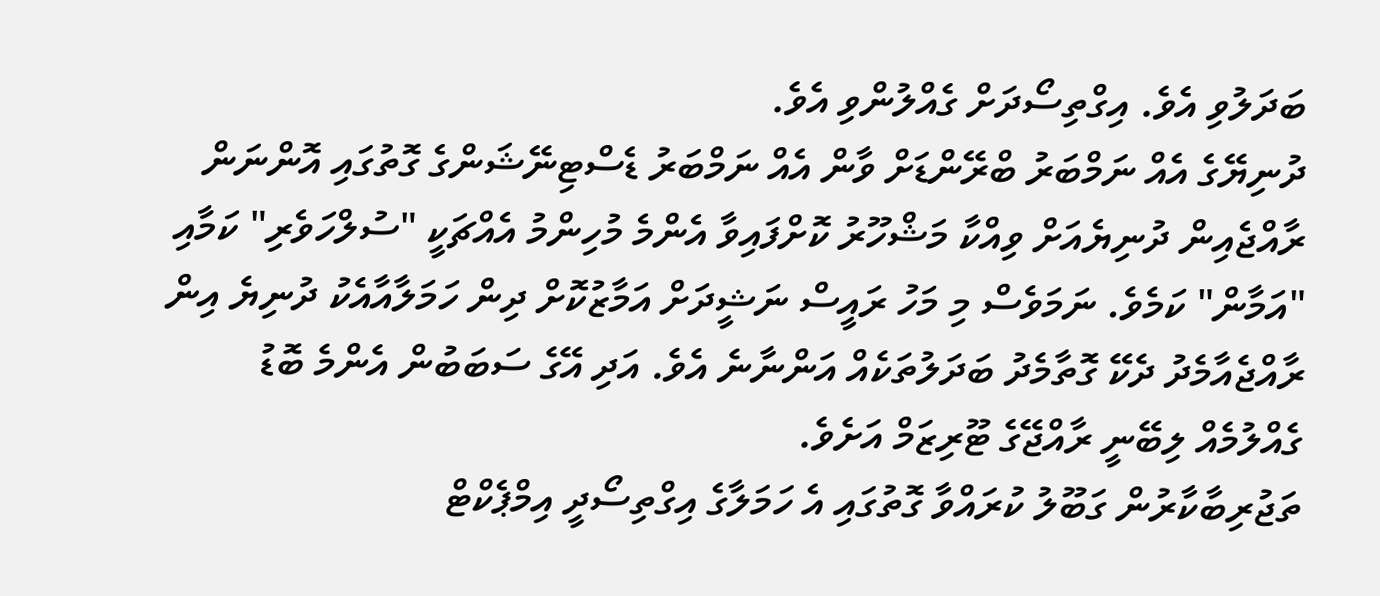ބަދަލުވި އެވެ. އިގްތިސޯދަށް ގެއްލުންވި އެވެ.
ދުނިޔޭގެ އެއް ނަމްބަރު ބްރޭންޑަށް ވާން އެއް ނަމްބަރު ޑެސްޓިނޭޝަންގެ ގޮތުގައި އޮންނަން ރާއްޖެއިން ދުނިޔެއަށް ވިއްކާ މަޝްހޫރު ކޮށްފައިވާ އެންމެ މުހިންމު އެއްޗަކީ "ސުލްހަވެރި" ކަމާއި "އަމާން" ކަމެވެ. ނަމަވެސް މި މަހު ރައީސް ނަޝީދަށް އަމާޒުކޮށް ދިން ހަމަލާއާއެކު ދުނިޔެ އިން ރާއްޖެއާމެދު ދެކޭ ގޮތާމެދު ބަދަލުތަކެއް އަންނާނެ އެވެ. އަދި އޭގެ ސަބަބުން އެންމެ ބޮޑު ގެއްލުމެއް ލިބޭނީ ރާއްޖޭގެ ޓޫރިޒަމް އަށެވެ.
ތަޖުރިބާކާރުން ގަބޫލު ކުރައްވާ ގޮތުގައި އެ ހަމަލާގެ އިގްތިސޯދީ އިމްޕެކްޓް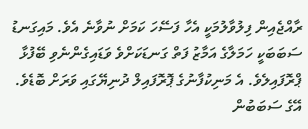ރާއްޖެއިން ފިލުވާލުމަކީ އެހާ ފަސޭހަ ކަމަށް ނުވާނެ އެވެ. މައިގަނޑު ސަބަބަކީ ހަމަލާގެ އަމާޒު ފަތް ގަނޑަކަށްވެ ވަޑައިގެންނެވި ބޭފުޅާ ޕްރޮފައިލެވެ. އެ މަނިކުފާނުގެ ޕޮރޮފައިލް ދުނިޔޭގައި ވަރަށް ބޮޑެވެ. އޭގެ ސަބަބުން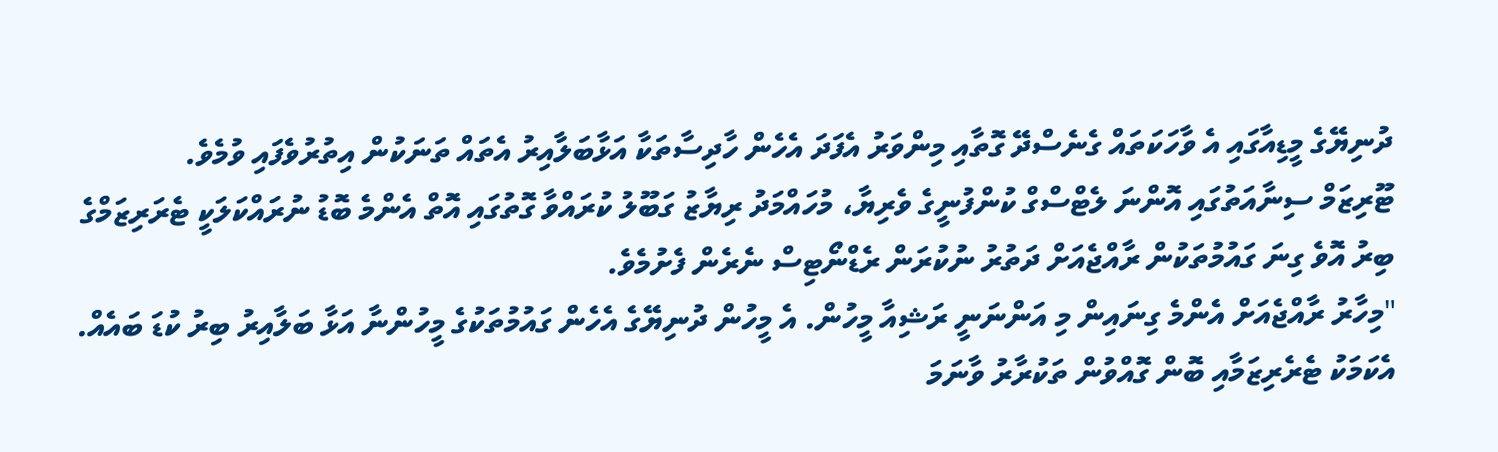ދުނިޔޭގެ މީޑިއާގައި އެ ވާހަކަތައް ގެނެސްދޭ ގޮތާއި މިންވަރު އެފަދަ އެހެން ހާދިސާތަކާ އަޅާބަލާއިރު އެތައް ތަނަކުން އިތުރުވެފައި ވުމެވެ.
ޓޫރިޒަމް ސިނާއަތުގައި އޮންނަ ލެޓްސްގް ކުންފުނީގެ ވެރިޔާ، މުހައްމަދު ރިޔާޒު ގަބޫލު ކުރައްވާ ގޮތުގައި އޮތް އެންމެ ބޮޑު ނުރައްކަލަކީ ޓެރަރިޒަމްގެ ބިރު އޮވެ ގިނަ ގައުމުތަކުން ރާއްޖެއަށް ދަތުރު ނުކުރަން ރެޑްނޯޓިސް ނެރެން ފެށުމެވެ.
"މިހާރު ރާއްޖެއަށް އެންމެ ގިނައިން މި އަންނަނީ ރަޝިއާ މީހުން. އެ މީހުން ދުނިޔޭގެ އެހެން ގައުމުތަކުގެ މީހުންނާ އަޅާ ބަލާއިރު ބިރު ކުޑަ ބައެއް. އެކަމަކު ޓެރެރިޒަމާއި ބޮން ގޮއްވުން ތަކުރާރު ވާނަމަ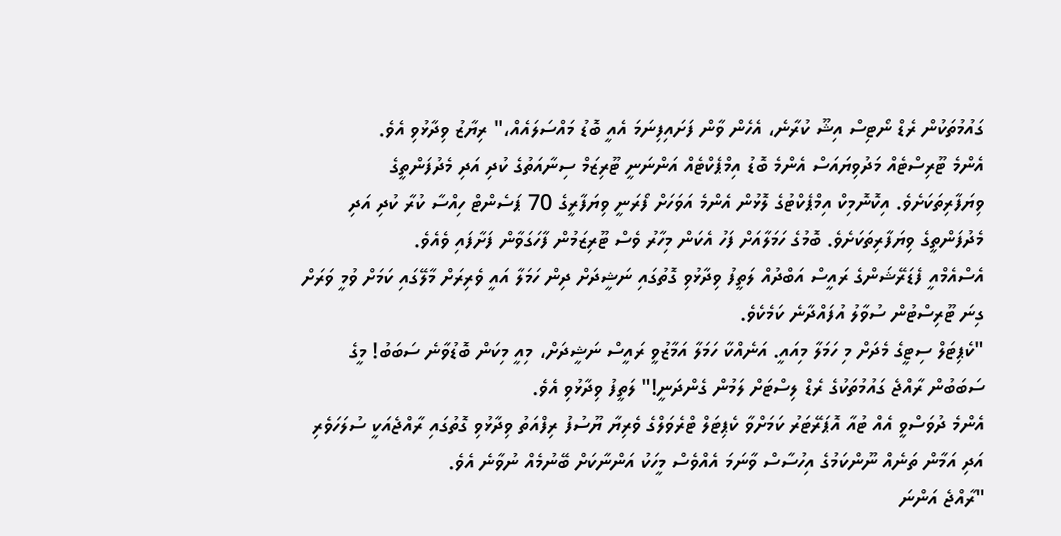ގައުމުތަކުން ރެޑް ނޯޓިސް އިޝޫ ކުރާނެ، އެހެން ވާން ފަށައިފިނަމަ އެއީ ބޮޑު މައްސަލައެއް،" ރިޔާޒު ވިދާޅުވި އެވެ.
އެންމެ ޓޫރިސްޓެއް މަދުވިޔައަސް އެންމެ ބޮޑު އިމްޕެކްޓެއް އަންނަނީ ޓޫރިޒަމް ސިނާއަތުގެ ކުދި އަދި މެދުފަންތީގެ ވިޔަފާރިތަކަށެވެ. އިކޮނޮމިކް އިމްޕެކްޓުގެ ލޮޅުން އެންމެ އަވަހަށް ފޯރަނީ ވިޔަފާރީގެ 70 ޕަސެންޓް ހިއްސާ ކުރާ ކުދި އަދި މެދުފަންތީގެ ވިޔަފާރިތަކަށެވެ. ބޮމުގެ ހަމަލާއަށް ފަހު އެކަން މިހާރު ވެސް ޓޫރިޒަމުން ފާހަގަވާން ފަށާފައި ވެއެވެ.
އެސްއެމްއީ ފެޑަރޭޝަންގެ ރައީސް އަބްދުއް ލަތީފު ވިދާޅުވި ގޮތުގައި ނަޝީދަށް ދިން ހަމަލާ އައީ ވެރިރަށް މާލޭގައި ކަމަށް ވުމީ ވަރަށް ގިނަ ޓޫރިސްޓުން ސުވާލު އުފައްދާނެ ކަމެކެވެ.
"ކެޕިޓަލް ސިޓީގެ މެދަށް މި ހަމަލާ މިއައީ. އަނެއްކާ ހަމަލާ އަމާޒުވީ ރައީސް ނަޝީދަށް، މިއީ މިކަން ބޮޑުވާނެ ސަބަބު! މީގެ ސަބަބުން ރާއްޖެ ގައުމުތަކުގެ ރެޑް ލިސްޓަށް ލަމުން ގެންދަނީ!" ލަތީފު ވިދާޅުވި އެވެ.
އެންމެ ދުވަސްވީ އެއް ޓުއާ އޮޕަރޭޓަރު ކަމަށްވާ ކެޕިޓަލް ޓްރެވަލްގެ ވެރިޔާ ޔޫސުފު ރިފްއަތު ވިދާޅުވި ގޮތުގައި ރާއްޖެއަކީ ސުލަހަވެރި އަދި އަމާން ތަނެއް ނޫންކަމުގެ އިހުސާސް ވާނަމަ އެއްވެސް މީހަކު އަންނާކަށް ބޭނުމެއް ނުވާނެ އެވެ.
"ރާއްޖެ އަންނަ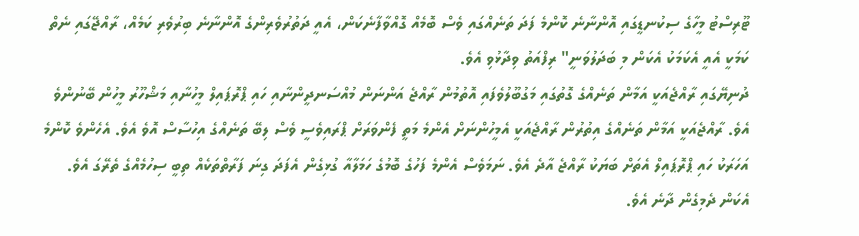ޓޫރިސްޓު މީހާގެ ސިކުނޑީގައި އޮންނާނެ ކޮންމެ ފަދަ ތަނެއްގައި ވެސް ބޮމެއް ގޮއްވާފާނެކަން، އެއީ ދަތުރުވެރިންގެ އޮންނާނެ ބިރުވެރި ކަމެއް، ރާއްޖޭގައި ނެތް ކަމަކީ އެއީ އެކަމަކު އެކަން މި ބަދަލުވަނީ" ރިފްއަތު ވިދާޅުވި އެވެ.
ދުނިޔޭގައި ރާއްޖެއަކީ އަމާން ތަނެއްގެ ގޮތުގައި މަގުބޫލުވެފައި އޮތުމުން ރާއްޖެ އަންނަން މުއްސަނދީންނާއި ހައި ޕްރޮޕައިލް މީހުނާއި މަޝްހޫރު މީހުން ބޭނުންވެ އެވެ. ރާއްޖެއަކީ އަމާން ތަނެއްގެ އިތުރުން ރާއްޖެއަކީ އެމީހުންނަށް އެންމެ މަތީ ފެންވަރަށް ޕްރައިވެސީ ވެސް ލިބޭ ތަނެއްގެ އިހުސާސް އޮވެ އެވެ. އެހެންވެ ކޮންމެ އަހަރަކު ހައި ޕްރޮޕައިލް އެތަށް ބަޔަކު ރާއްޖެ އާދެ އެވެ. ނަމަވެސް އެންމެ ފަހުގެ ބޮމުގެ ހަމަލާއާ ގުޅިގެން އެފަދަ ގިނަ ފަރާތްތަކެއް ތިބީ ސިހުމެއްގެ ތެރޭގަ އެވެ. އެކަން ދެމިގެން ދާނެ އެވެ.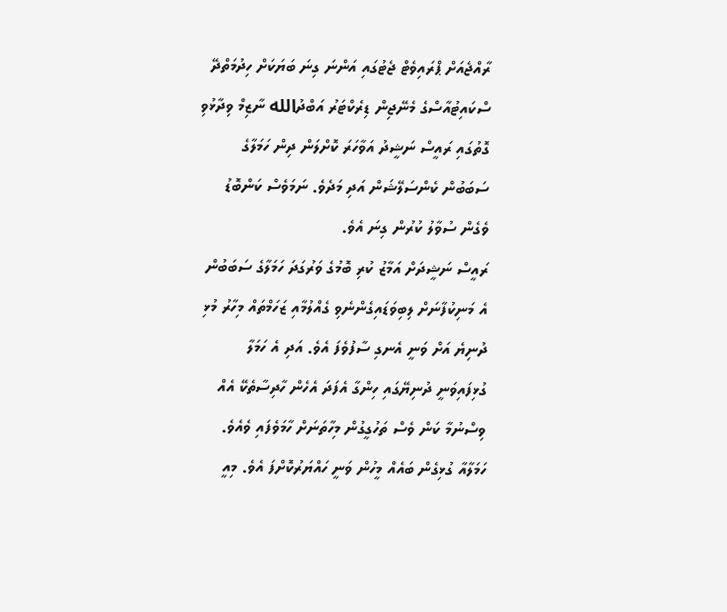ރާއްޖެއަށް ޕްރައިވެޓް ޖެޓުގައި އަންނަ ގިނަ ބަޔަކަށް ހިދުމަތްދޭ ސްކައިޓުއާސްގެ މެނޭޖިން ޑިރެކްޓަރު އަބްދުالله ނާޒިމް ވިދާޅުވި ގޮތުގައި ރައީސް ނަޝީދު އަވާހަރަ ކޮށްލަން ދިން ހަމަލާގެ ސަބަބުން ކެންސަލޭޝަން އަދި މަދެވެ. ނަމަވެސް ކަންބޮޑު ވެގެން ސުވާލު ކުރުން ގިނަ އެވެ.
ރައީސް ނަޝީދަށް އަމާޒު ކުރި ބޮމުގެ ވަރުގަދަ ހަމަލާގެ ސަބަބުން އެ މަނިކުފާނަށް ލިބިވަޑައިގެންނެވި ގެއްލުމާއި ޒަހަމްތައް މިހާރު މުޅި ދުނިޔެ އަށް ވަނީ އެނގި ސާފުވެފަ އެވެ. އަދި އެ ހަމަލާ ގުޅިފައިވަނީ ދުނިޔޭގައި ހިންގާ އެފަދަ އެހެން ހާދިސާތެކޭ އެއް ވިސްނުމާ ކަން ވެސް ތަހުގީގުން މިހާތަނަށް ހާމަވެފައި ވެއެވެ.
ހަމަލާއާ ގުޅިގެން ބައެއް މީހުން ވަނީ ހައްޔަރުކޮށްފަ އެވެ. މިއީ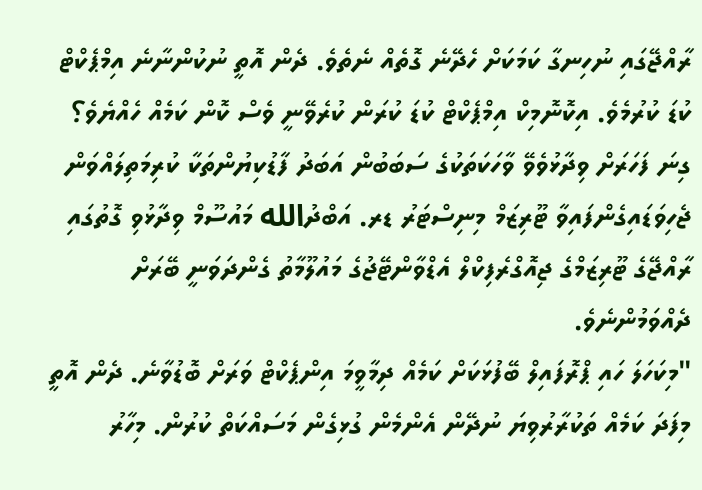ރާއްޖޭގައި ނުހިނގާ ކަމަކަށް ހެދޭނެ ގޮތެއް ނެތެވެ. ދެން އޮތީ ނުކުންނާނެ އިމްޕެކްޓް ކުޑަ ކުރުމެވެ. އިކޮނޮމިކް އިމްޕެކްޓް ކުޑަ ކުރަން ކުރެވޭނީ ވެސް ކޮން ކަމެއް ހެއްޔެވެ؟
ގިނަ ފަހަރަށް ވިދާޅުވެވޭ ވާހަކަތަކުގެ ސަބަބުން އަބަދު ފާޑުކިޔުންތަކާ ކުރިމަތިލައްވަން ޖެހިވަޑައިގެންފައިވާ ޓޫރިޒަމް މިނިސްޓަރު ޑރ. އަބްދުالله މައުސޫމް ވިދާޅުވި ގޮތުގައި ރާއްޖޭގެ ޓޫރިޒަމްގެ ޖިއޮގްރެފިކްލް އެޑްވާންޓޭޖުގެ މައުލޫމާތު ގެންދަވަނީ ބޭރަށް ދެއްވަމުންނެވެ.
"މިކަހަލަ ހައި ޕްރޮފައިލް ބޭފުޅަކަށް ކަމެއް ދިމާވީމަ އިންޕެކްޓް ވަރަށް ބޮޑުވާނެ. ދެން އޮތީ މިފަދަ ކަމެއް ތަކުރާރުވިޔަ ނުދޭން އެންމެން ގުޅިގެން މަސައްކަތް ކުރުން. މިހާރު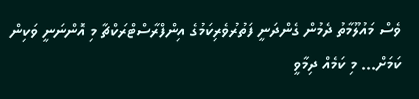ވެސް މައުލޫމާތު ދެމުން ގެންދަނީ ފަތުރުވެރިކަމުގެ އިންފްރާސްޓްރަކްޗާ މި އޮންނަނީ ވަކިން ކަމަށް... މި ކަމެއް ދިމާވީ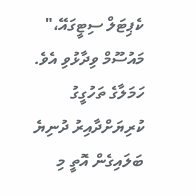ކެޕިޓަލް ސިޓީގައޭ،" މައުސޫމް ވިދާޅުވި އެވެ.
ހަމަލާގެ ތަހުގީގު ކުރިޔަށްދާއިރު ދުނިޔެ ބަލައިގެން އޮތީ މި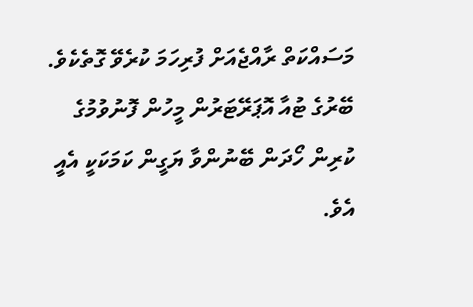މަސައްކަތް ރާއްޖެއަށް ފުރިހަމަ ކުރެވޭ ގޮތެކެވެ. ބޭރުގެ ޓުއާ އޮޕަރޭޓަރުން މީހުން ފޮނުވުމުގެ ކުރިން ހޯދަން ބޭނުންވާ ޔަގީން ކަމަކަކީ އެއީ އެވެ.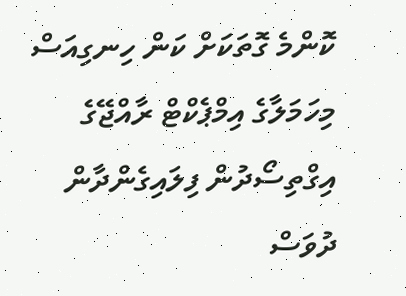ކޮންމެ ގޮތަކަށް ކަން ހިނގިއަސް މިހަމަލާގެ އިމްޕެކްޓް ރާއްޖޭގެ އިގްތިސޯދުން ފިލައިގެންދާން ދުވަސް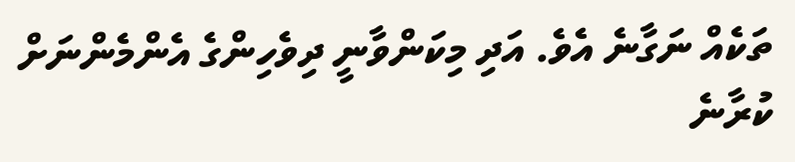ތަކެއް ނަގާނެ އެވެ. އަދި މިކަންވާނީ ދިވެހިންގެ އެންމެންނަށް ކުރާނެ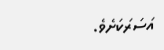އަސަރަކަށެވެ.